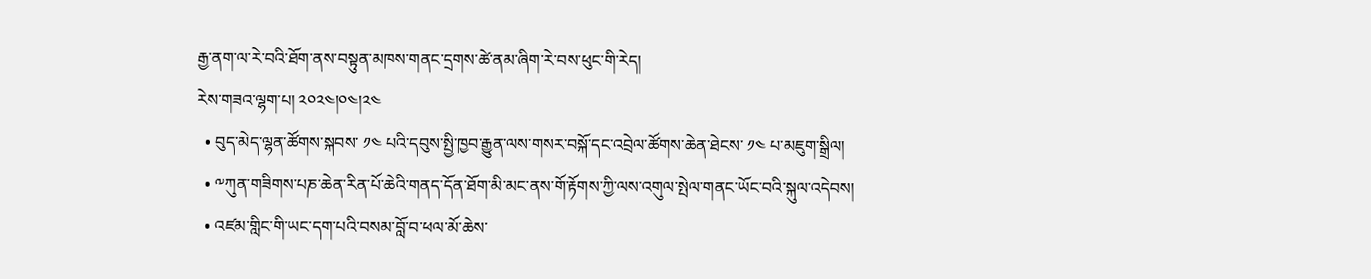རྒྱ་ནག་ལ་རེ་བའི་ཐོག་ནས་བསྟུན་མཁས་གནང་དྲགས་ཚེ་ནམ་ཞིག་རེ་བས་ཕུང་གི་རེད།
རེས་གཟའ་ལྷག་པ། ༢༠༢༤།༠༤།༢༤
  • བུད་མེད་ལྷན་ཚོགས་སྐབས་ ༡༤ པའི་དབུས་སྤྱི་ཁྱབ་རྒྱུན་ལས་གསར་བསྐོ་དང་འབྲེལ་ཚོགས་ཆེན་ཐེངས་ ༡༤ པ་མཇུག་སྒྲིལ།
  • ༸ཀུན་གཟིགས་པཎ་ཆེན་རིན་པོ་ཆེའི་གནད་དོན་ཐོག་མི་མང་ནས་གོ་རྟོགས་ཀྱི་ལས་འགུལ་སྤེལ་གནང་ཡོང་བའི་སྐུལ་འདེབས།
  • འཛམ་གླིང་གི་ཡང་དག་པའི་བསམ་བློ་བ་ཕལ་མོ་ཆེས་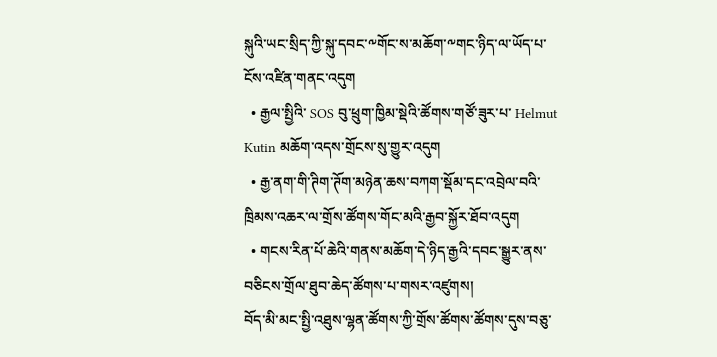སྐུའི་ཡང་སྲིད་ཀྱི་སྐུ་དབང་༸གོང་ས་མཆོག་༸གང་ཉིད་ལ་ཡོད་པ་ངོས་འཛིན་གནང་འདུག
  • རྒྱལ་སྤྱིའི་ SOS བུ་ཕྲུག་ཁྱིམ་སྡེའི་ཚོགས་གཙོ་ཟུར་པ་ Helmut Kutin མཆོག་འདས་གྲོངས་སུ་གྱུར་འདུག
  • རྒྱ་ནག་གི་ཊིག་ཊོག་མཉེན་ཆས་བཀག་སྡོམ་དང་འབྲེལ་བའི་ཁྲིམས་འཆར་ལ་གྲོས་ཚོགས་གོང་མའི་རྒྱབ་སྐྱོར་ཐོབ་འདུག
  • གངས་རིན་པོ་ཆེའི་གནས་མཆོག་དེ་ཉིད་རྒྱའི་དབང་སྒྱུར་ནས་བཅིངས་གྲོལ་ཐུབ་ཆེད་ཚོགས་པ་གསར་འཛུགས།
བོད་མི་མང་སྤྱི་འཐུས་ལྷན་ཚོགས་ཀྱི་གྲོས་ཚོགས་ཚོགས་དུས་བཅུ་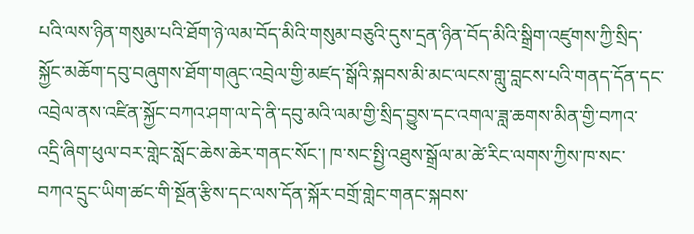པའི་ལས་ཉིན་གསུམ་པའི་ཐོག་ཉེ་ལམ་བོད་མིའི་གསུམ་བཅུའི་དུས་དྲན་ཉིན་བོད་མིའི་སྒྲིག་འཛུགས་ཀྱི་སྲིད་སྐྱོང་མཆོག་དབུ་བཞུགས་ཐོག་གཞུང་འབྲེལ་གྱི་མཛད་སྒོའི་སྐབས་མི་མང་ལངས་གླུ་བླངས་པའི་གནད་དོན་དང་འབྲེལ་ནས་འཛིན་སྐྱོང་བཀའ་ཤག་ལ་དེ་ནི་དབུ་མའི་ལམ་གྱི་སྲིད་བྱུས་དང་འགལ་ཟླ་ཆགས་མིན་གྱི་བཀའ་འདྲི་ཞིག་ཕུལ་བར་གླེང་སློང་ཆེས་ཆེར་གནང་སོང་། ཁ་སང་སྤྱི་འཐུས་སྒྲོལ་མ་ཚེ་རིང་ལགས་ཀྱིས་ཁ་སང་བཀའ་དྲུང་ཡིག་ཚང་གི་སྔོན་རྩིས་དང་ལས་དོན་སྐོར་བགྲོ་གླེང་གནང་སྐབས་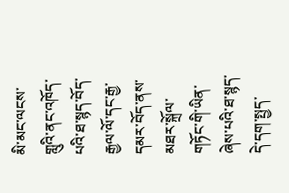མི་མང་ལངས་གླུའི་ནང་འཁོད་པའི་ཐ་སྙད་བོད་རྒྱལ་ལོ་དང་རྒྱ་དམར་བོད་ནས་མཐར་སྐྲོལ་གཏོང་གི་ཡིན་ཞེས་པའི་ཐ་སྙད་དེ་དག་སྤྱད་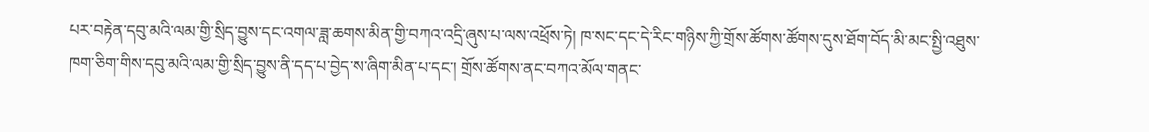པར་བརྟེན་དབུ་མའི་ལམ་གྱི་སྲིད་བྱུས་དང་འགལ་ཟླ་ཆགས་མིན་གྱི་བཀའ་འདྲི་ཞུས་པ་ལས་འཕྲོས་ཏེ། ཁ་སང་དང་དེ་རིང་གཉིས་ཀྱི་གྲོས་ཚོགས་ཚོགས་དུས་ཐོག་བོད་མི་མང་སྤྱི་འཐུས་ཁག་ཅིག་གིས་དབུ་མའི་ལམ་གྱི་སྲིད་བྱུས་ནི་དད་པ་བྱེད་ས་ཞིག་མིན་པ་དང་། གྲོས་ཚོགས་ནང་བཀའ་མོལ་གནང་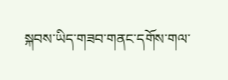སྐབས་ཡིད་གཟབ་གནང་དགོས་གལ་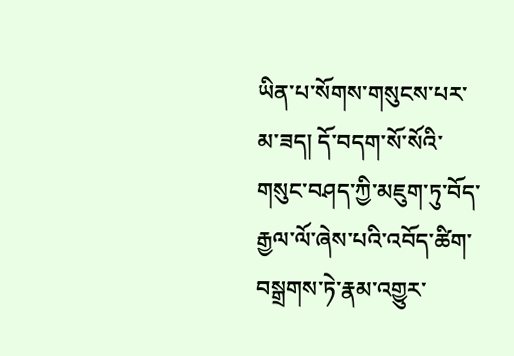ཡིན་པ་སོགས་གསུངས་པར་མ་ཟད། དོ་བདག་སོ་སོའི་གསུང་བཤད་ཀྱི་མཇུག་ཏུ་བོད་རྒྱལ་ལོ་ཞེས་པའི་འབོད་ཚིག་བསྒྲགས་ཏེ་རྣམ་འགྱུར་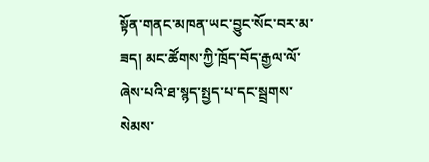སྟོན་གནང་མཁན་ཡང་བྱུང་སོང་བར་མ་ཟད། མང་ཚོགས་ཀྱི་ཁྲོད་བོད་རྒྱལ་ལོ་ཞེས་པའི་ཐ་སྙད་སྤྱད་པ་དང་སྦྲགས་སེམས་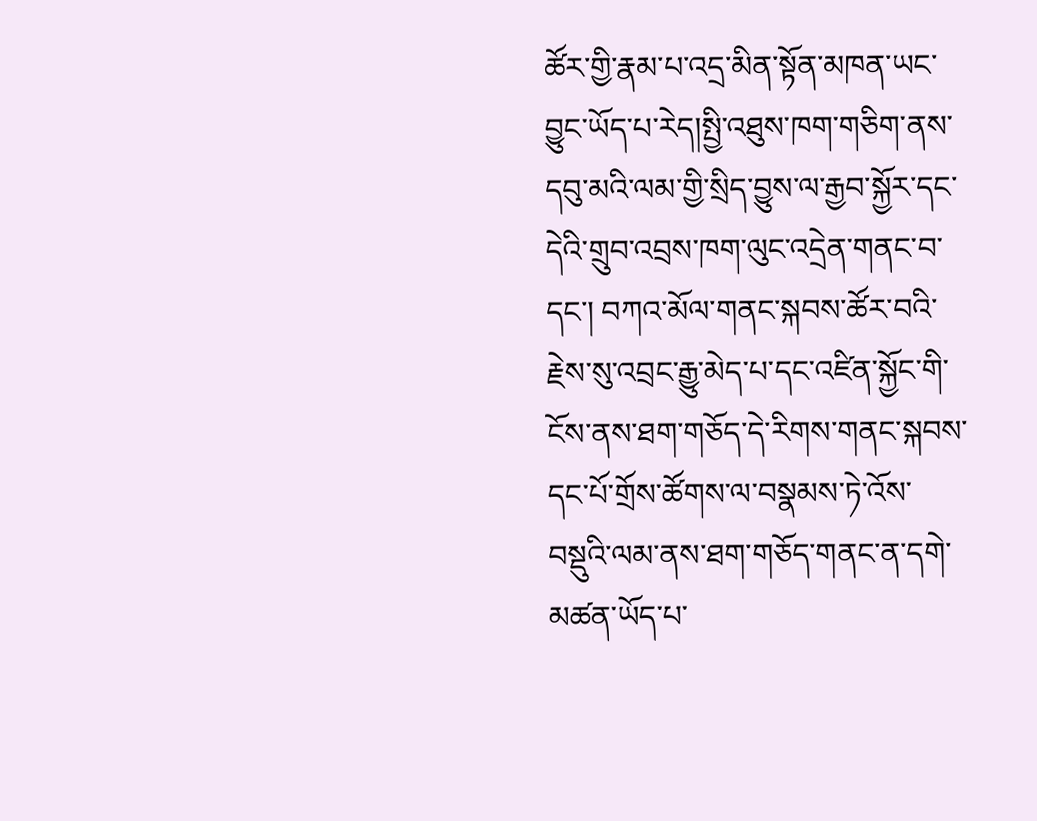ཚོར་གྱི་རྣམ་པ་འདྲ་མིན་སྟོན་མཁན་ཡང་བྱུང་ཡོད་པ་རེད།སྤྱི་འཐུས་ཁག་གཅིག་ནས་དབུ་མའི་ལམ་གྱི་སྲིད་བྱུས་ལ་རྒྱབ་སྐྱོར་དང་དེའི་གྲུབ་འབྲས་ཁག་ལུང་འདྲེན་གནང་བ་དང་། བཀའ་མོལ་གནང་སྐབས་ཚོར་བའི་རྗེས་སུ་འབྲང་རྒྱུ་མེད་པ་དང་འཛིན་སྐྱོང་གི་ངོས་ནས་ཐག་གཅོད་དེ་རིགས་གནང་སྐབས་དང་པོ་གྲོས་ཚོགས་ལ་བསྣམས་ཏེ་འོས་བསྡུའི་ལམ་ནས་ཐག་གཅོད་གནང་ན་དགེ་མཚན་ཡོད་པ་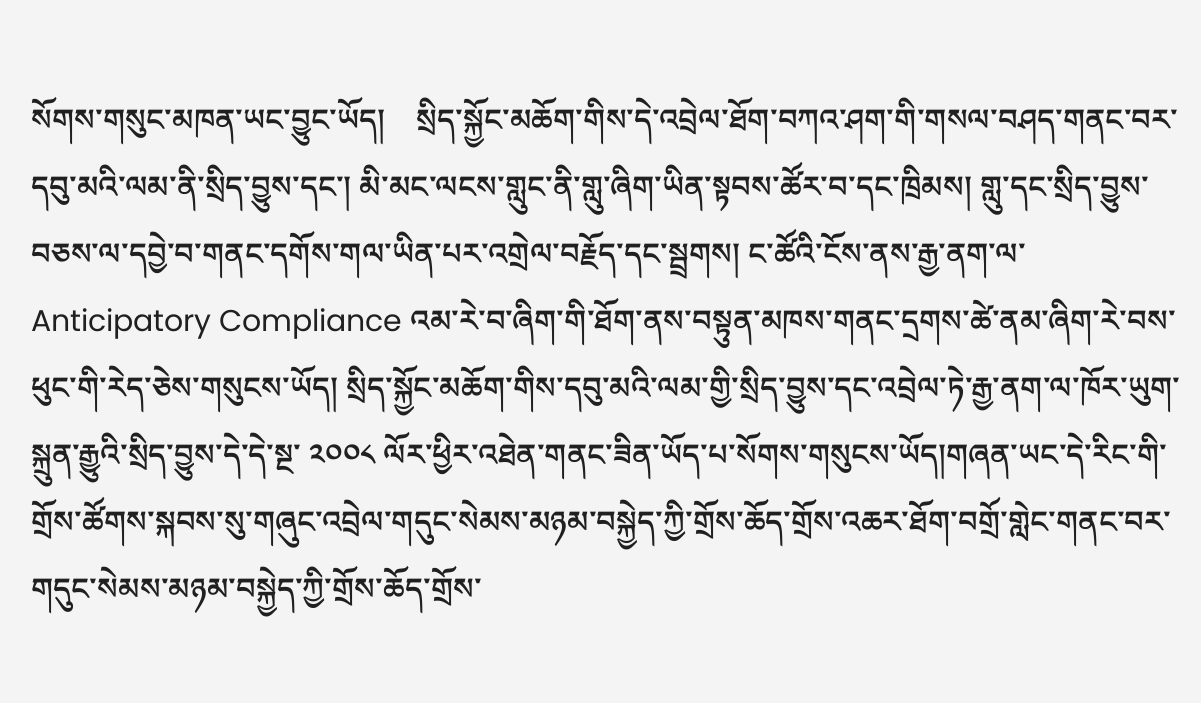སོགས་གསུང་མཁན་ཡང་བྱུང་ཡོད།    སྲིད་སྐྱོང་མཆོག་གིས་དེ་འབྲེལ་ཐོག་བཀའ་ཤག་གི་གསལ་བཤད་གནང་བར་དབུ་མའི་ལམ་ནི་སྲིད་བྱུས་དང་། མི་མང་ལངས་གླུང་ནི་གླུ་ཞིག་ཡིན་སྟབས་ཚོར་བ་དང་ཁྲིམས། གླུ་དང་སྲིད་བྱུས་བཅས་ལ་དབྱེ་བ་གནང་དགོས་གལ་ཡིན་པར་འགྲེལ་བརྗོད་དང་སྦྲགས། ང་ཚོའི་ངོས་ནས་རྒྱ་ནག་ལ་ Anticipatory Compliance འམ་རེ་བ་ཞིག་གི་ཐོག་ནས་བསྟུན་མཁས་གནང་དྲགས་ཚེ་ནམ་ཞིག་རེ་བས་ཕུང་གི་རེད་ཅེས་གསུངས་ཡོད། སྲིད་སྐྱོང་མཆོག་གིས་དབུ་མའི་ལམ་གྱི་སྲིད་བྱུས་དང་འབྲེལ་ཏེ་རྒྱ་ནག་ལ་ཁོར་ཡུག་སྐྲུན་རྒྱུའི་སྲིད་བྱུས་དེ་དེ་སྔ་ ༢༠༠༨ ལོར་ཕྱིར་འཐེན་གནང་ཟིན་ཡོད་པ་སོགས་གསུངས་ཡོད།གཞན་ཡང་དེ་རིང་གི་གྲོས་ཚོགས་སྐབས་སུ་གཞུང་འབྲེལ་གདུང་སེམས་མཉམ་བསྐྱེད་ཀྱི་གྲོས་ཆོད་གྲོས་འཆར་ཐོག་བགྲོ་གླེང་གནང་བར་གདུང་སེམས་མཉམ་བསྐྱེད་ཀྱི་གྲོས་ཆོད་གྲོས་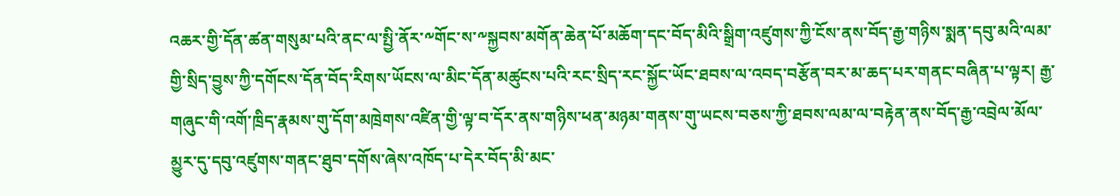འཆར་གྱི་དོན་ཚན་གསུམ་པའི་ནང་ལ་སྤྱི་ནོར་༸གོང་ས་༸སྐྱབས་མགོན་ཆེན་པོ་མཆོག་དང་བོད་མིའི་སྒྲིག་འཛུགས་ཀྱི་ངོས་ནས་བོད་རྒྱ་གཉིས་སྨན་དབུ་མའི་ལམ་གྱི་སྲིད་བྱུས་ཀྱི་དགོངས་དོན་བོད་རིགས་ཡོངས་ལ་མིང་དོན་མཚུངས་པའི་རང་སྲིད་རང་སྐྱོང་ཡོང་ཐབས་ལ་འབད་བརྩོན་བར་མ་ཆད་པར་གནང་བཞིན་པ་ལྟར། རྒྱ་གཞུང་གི་འགོ་ཁྲིད་རྣམས་གུ་དོག་མཁྲེགས་འཛིན་གྱི་ལྟ་བ་དོར་ནས་གཉིས་ཕན་མཉམ་གནས་གུ་ཡངས་བཅས་ཀྱི་ཐབས་ལམ་ལ་བརྟེན་ནས་བོད་རྒྱ་འབྲེལ་མོལ་མྱུར་དུ་དབུ་འཛུགས་གནང་ཐུབ་དགོས་ཞེས་འཁོད་པ་དེར་བོད་མི་མང་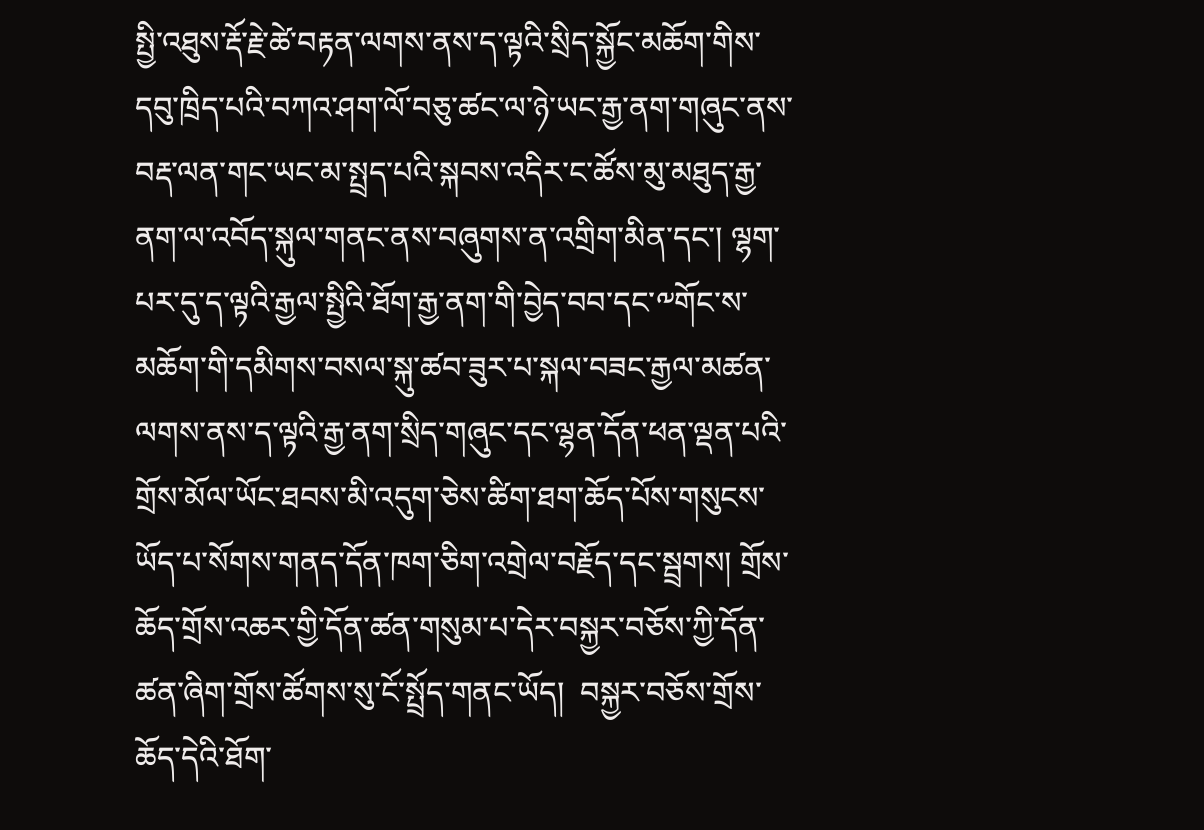སྤྱི་འཐུས་རྡོ་རྗེ་ཚེ་བརྟན་ལགས་ནས་ད་ལྟའི་སྲིད་སྐྱོང་མཆོག་གིས་དབུ་ཁྲིད་པའི་བཀའ་ཤག་ལོ་བཅུ་ཚང་ལ་ཉེ་ཡང་རྒྱ་ནག་གཞུང་ནས་བརྡ་ལན་གང་ཡང་མ་སྤྲད་པའི་སྐབས་འདིར་ང་ཚོས་མུ་མཐུད་རྒྱ་ནག་ལ་འབོད་སྐུལ་གནང་ནས་བཞུགས་ན་འགྲིག་མིན་དང་། ལྷག་པར་དུ་ད་ལྟའི་རྒྱལ་སྤྱིའི་ཐོག་རྒྱ་ནག་གི་བྱེད་བབ་དང་༸གོང་ས་མཆོག་གི་དམིགས་བསལ་སྐུ་ཚབ་ཟུར་པ་སྐལ་བཟང་རྒྱལ་མཚན་ལགས་ནས་ད་ལྟའི་རྒྱ་ནག་སྲིད་གཞུང་དང་ལྷན་དོན་ཕན་ལྡན་པའི་གྲོས་མོལ་ཡོང་ཐབས་མི་འདུག་ཅེས་ཚིག་ཐག་ཆོད་པོས་གསུངས་ཡོད་པ་སོགས་གནད་དོན་ཁག་ཅིག་འགྲེལ་བརྗོད་དང་སྦྲགས། གྲོས་ཆོད་གྲོས་འཆར་གྱི་དོན་ཚན་གསུམ་པ་དེར་བསྐྱར་བཅོས་ཀྱི་དོན་ཚན་ཞིག་གྲོས་ཚོགས་སུ་ངོ་སྤྲོད་གནང་ཡོད།  བསྐྱར་བཅོས་གྲོས་ཆོད་དེའི་ཐོག་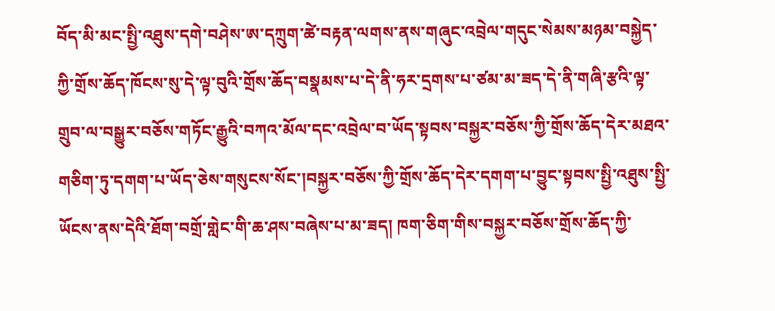བོད་མི་མང་སྤྱི་འཐུས་དགེ་བཤེས་ཨ་དཀྲུག་ཚེ་བརྟན་ལགས་ནས་གཞུང་འབྲེལ་གདུང་སེམས་མཉམ་བསྐྱེད་ཀྱི་གྲོས་ཆོད་ཁོངས་སུ་དེ་ལྟ་བུའི་གྲོས་ཆོད་བསྣམས་པ་དེ་ནི་ཧར་དྲགས་པ་ཙམ་མ་ཟད་དེ་ནི་གཞི་རྩའི་ལྟ་གྲུབ་ལ་བསྒྱུར་བཅོས་གཏོང་རྒྱུའི་བཀའ་མོལ་དང་འབྲེལ་བ་ཡོད་སྟབས་བསྐྱར་བཅོས་ཀྱི་གྲོས་ཆོད་དེར་མཐའ་གཅིག་ཏུ་དགག་པ་ཡོད་ཅེས་གསུངས་སོང་།བསྐྱར་བཅོས་ཀྱི་གྲོས་ཆོད་དེར་དགག་པ་བྱུང་སྟབས་སྤྱི་འཐུས་སྤྱི་ཡོངས་ནས་དེའི་ཐོག་བགྲོ་གླེང་གི་ཆ་ཤས་བཞེས་པ་མ་ཟད། ཁག་ཅིག་གིས་བསྐྱར་བཅོས་གྲོས་ཆོད་ཀྱི་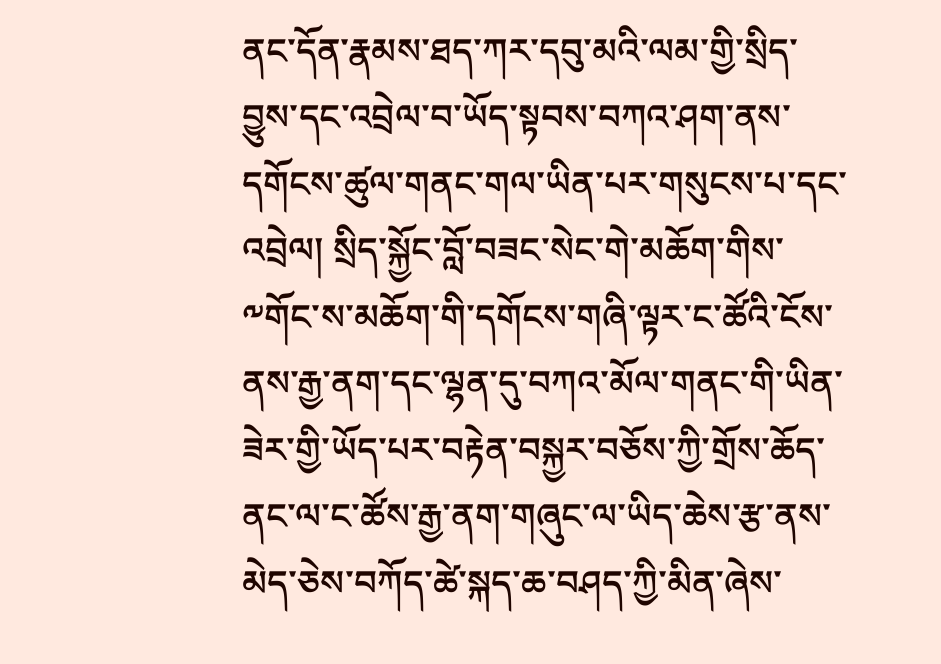ནང་དོན་རྣམས་ཐད་ཀར་དབུ་མའི་ལམ་གྱི་སྲིད་བྱུས་དང་འབྲེལ་བ་ཡོད་སྟབས་བཀའ་ཤག་ནས་དགོངས་ཚུལ་གནང་གལ་ཡིན་པར་གསུངས་པ་དང་འབྲེལ། སྲིད་སྐྱོང་བློ་བཟང་སེང་གེ་མཆོག་གིས་༸གོང་ས་མཆོག་གི་དགོངས་གཞི་ལྟར་ང་ཚོའི་ངོས་ནས་རྒྱ་ནག་དང་ལྷན་དུ་བཀའ་མོལ་གནང་གི་ཡིན་ཟེར་གྱི་ཡོད་པར་བརྟེན་བསྐྱར་བཅོས་ཀྱི་གྲོས་ཆོད་ནང་ལ་ང་ཚོས་རྒྱ་ནག་གཞུང་ལ་ཡིད་ཆེས་རྩ་ནས་མེད་ཅེས་བཀོད་ཚེ་སྐད་ཆ་བཤད་ཀྱི་མིན་ཞེས་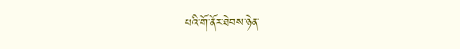པའི་གོ་ནོར་ཐེབས་ཉེན་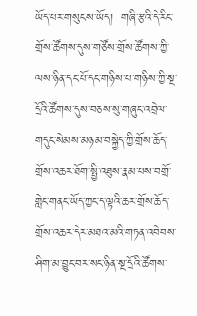ཡོད་པར་གསུངས་ཡོད།  གཞི་རྩའི་དེ་རིང་གྲོས་ཚོགས་དུས་གཙོས་གྲོས་ཚོགས་ཀྱི་ལས་ཉིན་དང་པོ་དང་གཉིས་པ་གཉིས་ཀྱི་སྔ་དྲོའི་ཚོགས་དུས་བཅས་སུ་གཞུང་འབྲེལ་གདུང་སེམས་མཉམ་བསྐྱེད་ཀྱི་གྲོས་ཆོད་གྲོས་འཆར་ཐོག་སྤྱི་འཐུས་རྣམ་པས་བགྲོ་གླེང་གནང་ཡོད་ཀྱང་ད་ལྟའི་ཆར་གྲོས་ཆོད་གྲོས་འཆར་དེར་མཐའ་མའི་གཏན་འབེབས་ཤིག་མ་བྱུང་བར་སང་ཉིན་སྔ་དྲོའི་ཚོགས་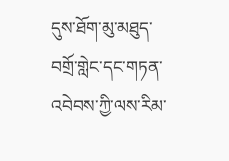དུས་ཐོག་མུ་མཐུད་བགྲོ་གླེང་དང་གཏན་འབེབས་ཀྱི་ལས་རིམ་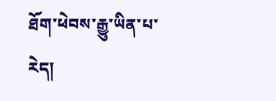ཐོག་ཕེབས་རྒྱུ་ཡིན་པ་རེད།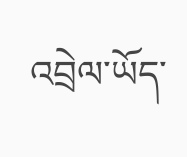འབྲེལ་ཡོད་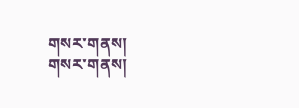གསར་གནས།
གསར་གནས།